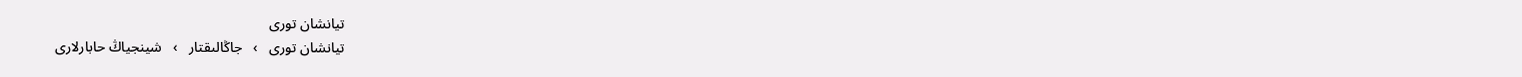تيانشان تورى
تيانشان تورى   ›   جاڭالىقتار   ›   شينجياڭ حابارلارى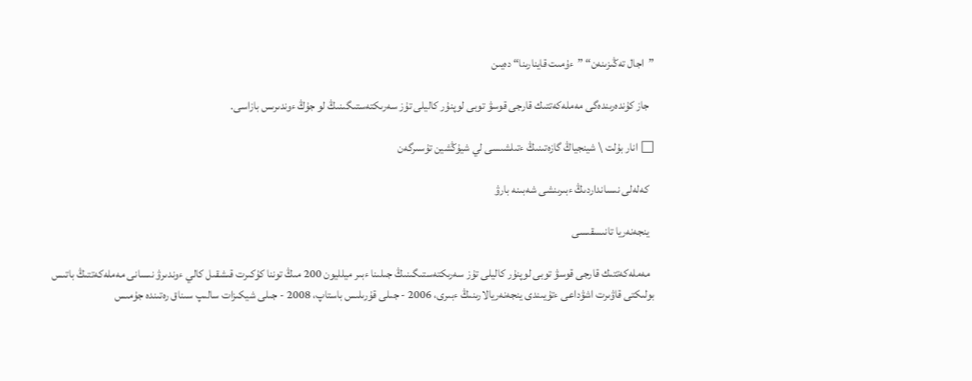”اجال تەڭىزىنەن“ ”ءۇمىت قاينارىنا“ دەيىن

  جاز كۇندەرىندەگى مەملەكەتتىك قارجى قوسۋ توبى لوپنۇر كاليلى تۇز سەرىكتەستىگىنىڭ لو جۇڭ ءوندىرىس بازاسى.

□ انار بۇلت \ شينجياڭ گازەتىنىڭ ءتىلشىسى لي شيۇڭشين تۇسىرگەن

  كەلەلى نىسانداردىڭ ءبىرىنشى شەبىنە بارۋ

  ينجەنەريا تانىسقىسى

  مەملەكەتتىك قارجى قوسۋ توبى لوپنۇر كاليلى تۇز سەرىكتەستىگىنىڭ جىلىنا ءبىر ميلليون 200 مىڭ توننا كۇكىرت قىشقىل كالي ءوندىرۋ نىسانى مەملەكەتتىڭ باتىس بولىكتى قاۋىرت اشۋداعى ءتۇيىندى ينجەنەريالارىنىڭ ءبىرى، 2006 - جىلى قۇرىلىس باستاپ، 2008 - جىلى شيكىزات سالىپ سىناق رەتىندە جۇمىس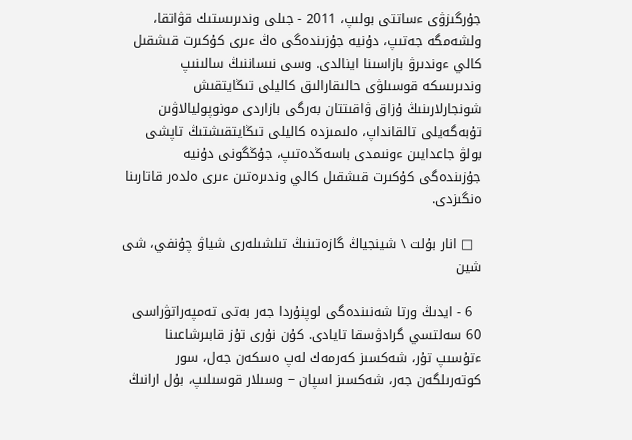جۇرگىزۋى ءساتتى بولىپ، 2011 - جىلى وندىرىستىك قۋاتقا، ولشەمگە جەتىپ، دۇنيە جۇزىندەگى ەڭ ءىرى كۇكىرت قىشقىل كالي ءوندىرۋ بازاسىنا اينالدى. وسى نىساننىڭ سالىنىپ وندىرىسكە قوسىلۋى حالىقارالىق كاليلى تىڭايتقىش شونجارلارىنىڭ ۇزاق ۋاقىتتان بەرگى بازاردى مونوپوليالاۋىن تۇبەگەيلى تالقانداپ، ەلىمىزدە كاليلى تىڭايتقىشتىڭ تاپشى بولۋ جاعدايىن ءونىمدى باسەڭدەتىپ، جۇڭگونى دۇنيە جۇزىندەگى كۇكىرت قىشقىل كالي وندىرەتىن ءىرى ەلدەر قاتارىنا ەنگىزدى.

  □ انار بۇلت \ شينجياڭ گازەتىنىڭ تىلشىلەرى شياۋ چۇنفي، شى شين

  6 - ايدىڭ ورتا شەنىندەگى لوپنۇردا جەر بەتى تەمپەراتۋراسى 60 سەلتسي گرادۋسقا تايادى. كۇن نۇرى تۇز قابىرشاعىنا ءتۇسىپ تۇر، شەكسىز كەرمەك لەپ ەسكەن جەل، سور كوتەرىلگەن جەر، شەكسىز اسپان − وسىلار قوسىلىپ، بۇل ارانىڭ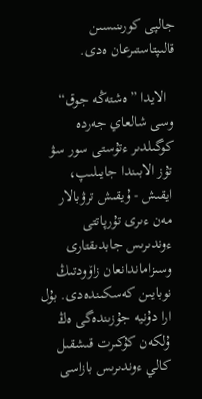جالپى كورىنىسىن قالىپتاستىرعان ەدى.

  الايدا ”ەشتەڭە جوق“ وسى شالعاي جەردە كوگىلدىر ءتۇستى سور سۋ تۇز الابىندا جايىلىپ، ايقىش - ۇيقىش ترۋبالار مەن ءىرى تۇرپاتتى ءوندىرىس جابدىقتارى وسىزاماندانعان زاۆودتىڭ نوبايىن كەسكىندەدى. بۇل ارا دۇنيە جۇزىندەگى ەڭ ۇلكەن كۇكىرت قىشقىل كالي ءوندىرىس بازاسى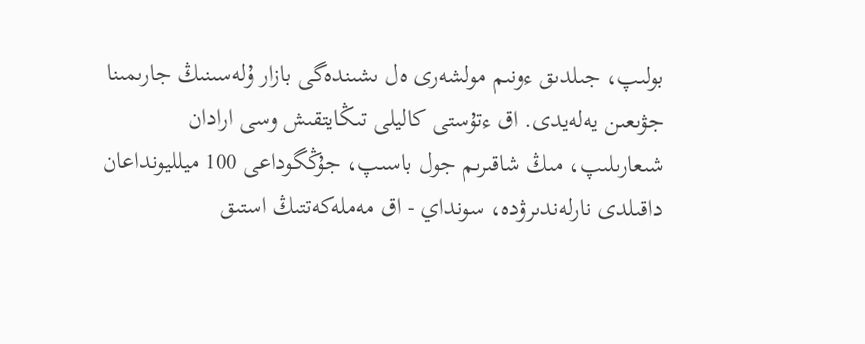بولىپ، جىلدىق ءونىم مولشەرى ەل ىشىندەگى بازار ۇلەسىنىڭ جارىمىنا جۋىعىن يەلەيدى. اق ءتۇستى كاليلى تىڭايتقىش وسى ارادان شىعارىلىپ، مىڭ شاقىرىم جول باسىپ، جۇڭگوداعى 100 ميلليونداعان داقىلدى نارلەندىرۋدە، سونداي - اق مەملەكەتتىڭ استىق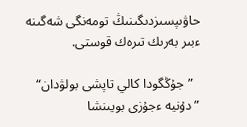حاۋىپسىزدىگىنىڭ تومەنگى شەگىنە ءبىر بەرىك تىرەك قوستى.

  ”جۇڭگودا كالي تاپشى بولۋدان“ ”دۇنيە ءجۇزى بويىنشا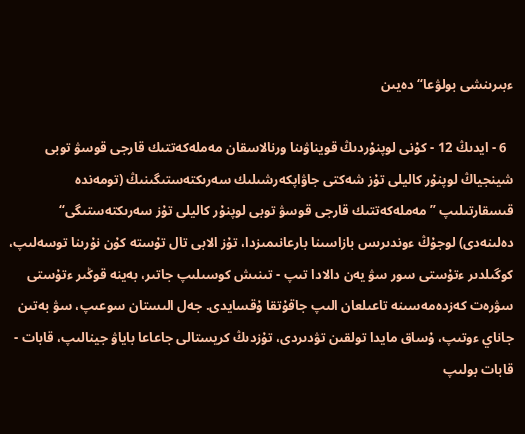ءبىرىنشى بولۋعا“ دەيىن

  6 - ايدىڭ 12 - كۇنى لوپنۇردىڭ قويناۋىنا ورنالاسقان مەملەكەتتىك قارجى قوسۋ توبى شينجياڭ لوپنۇر كاليلى تۇز شەكتى جاۋاپكەرشىلىك سەرىكتەستىگىنىڭ (تومەندە قىسقارتىلىپ ”مەملەكەتتىك قارجى قوسۋ توبى لوپنۇر كاليلى تۇز سەرىكتەستىگى“ دەلىنەدى) لوجۇڭ ءوندىرىس بازاسىنا بارعانىمىزدا، تۇز الابى تال تۇستە كۇن نۇرىنا توسەلىپ، كوگىلدىر ءتۇستى سور سۋ يەن دالادا تىپ - تىنىش كوسىلىپ جاتىر، بەينە قوڭىر ءتۇستى سۋرەت كەزدەمەسىنە تاعىلعان الىپ جاقۇتقا ۇقسايدى. جەل الىستان سوعىپ، سۋ بەتىن جاناي ءوتىپ، ۇساق مايدا تولقىن تۋدىردى، تۇزدىڭ كريستالى جاعاعا باياۋ جينالىپ، قابات - قابات بولىپ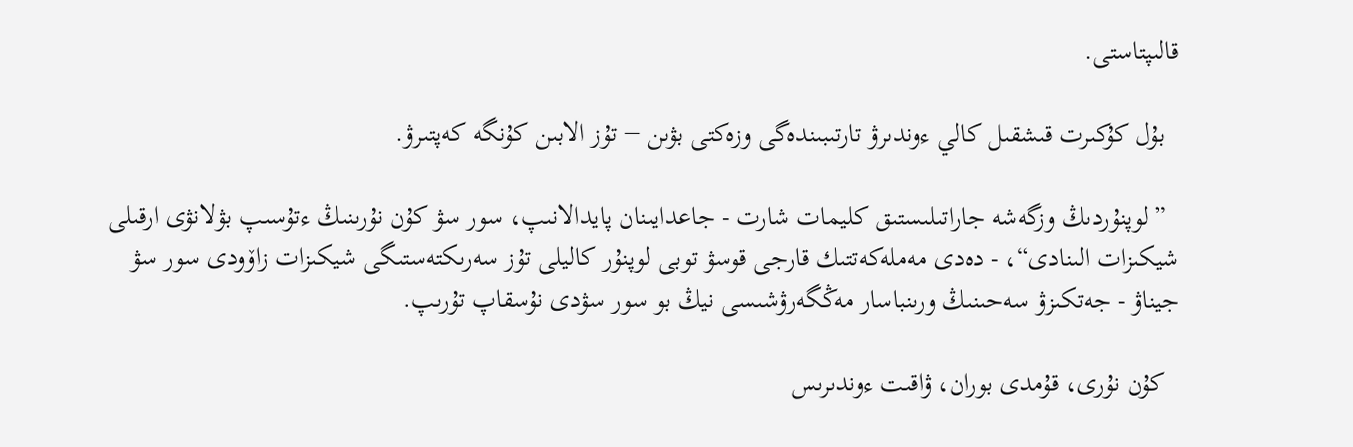قالىپتاستى.

  بۇل كۇكىرت قىشقىل كالي ءوندىرۋ تارتىبىندەگى وزەكتى بۋىن − تۇز الابىن كۇنگە كەپتىرۋ.

  ”لوپنۇردىڭ وزگەشە جاراتىلىستىق كليمات شارت - جاعدايىنان پايدالانىپ، سور سۋ كۇن نۇرىنىڭ ءتۇسىپ بۋلانۋى ارقىلى شيكىزات الىنادى“، - دەدى مەملەكەتتىك قارجى قوسۋ توبى لوپنۇر كاليلى تۇز سەرىكتەستىگى شيكىزات زاۆودى سور سۋ جيناۋ - جەتكىزۋ سەحىنىڭ ورىنباسار مەڭگەرۋشىسى نيڭ بو سور سۋدى نۇسقاپ تۇرىپ.

  كۇن نۇرى، قۇمدى بوران، ۋاقىت ءوندىرىس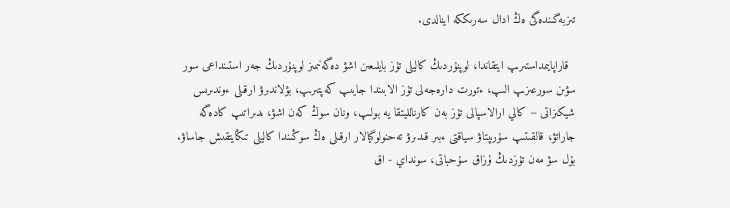تىزبەگىندەگى ەڭ ادال سەرىككە اينالدى.

  قاراپايىمداستىرىپ ايتقاندا، لوپنۇردىڭ كاليلى تۇز بايلىعىن اشۋ دەگەنىمىز لوپنۇردىڭ جەر استىنداعى سور سۋىن سورعىزىپ الىپ، ءتورت دارەجەلى تۇز الابىندا جايىپ كەپتىرىپ، بۋلاندىرۋ ارقىلى ءوندىرىس شيكىزاتى − كالي ارالاسپالى تۇز بەن كارنالليتقا يە بولىپ، ونان سوڭ كەن اشۋ، ىدىراتىپ كادەگە جاراتۋ، قالقىتىپ سۇرىپتاۋ سياقتى ءبىر قىدىرۋ تەحنولوگيالار ارقىلى ەڭ سوڭىندا كاليلى تىڭايتقىش جاساۋ. بۇل سۋ مەن تۇزدىڭ ۇزاق سۇحباتى، سونداي - اق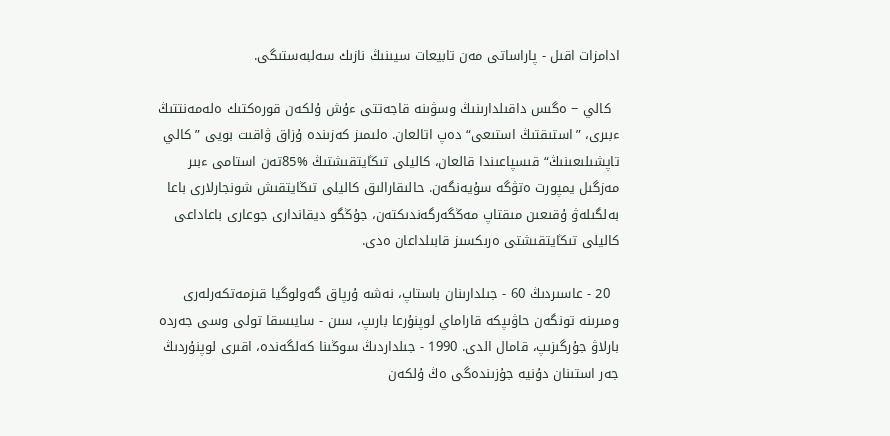ادامزات اقىل - پاراساتى مەن تابيعات سيىنىڭ نازىك سەلبەستىگى.

  كالي − ەگىس داقىلدارىنىڭ وسۋىنە قاجەتتى ءۇش ۇلكەن قورەكتىك ەلەمەنتتىڭ ءبىرى، ”استىقتىڭ استىعى“ دەپ اتالعان. ەلىمىز كەزىندە ۇزاق ۋاقىت بويى ”كالي تاپشىلىعىنىڭ“ قىسپاعىندا قالعان، كاليلى تىڭايتقىشتىڭ %85تەن استامى ءبىر مەزگىل يمپورت ەتۋگە سۇيەنگەن. حالىقارالىق كاليلى تىڭايتقىش شونجارلارى باعا بەلگىلەۋ ۇقىعىن مىقتاپ مەڭگەرگەندىكتەن، جۇڭگو ديقاندارى جوعارى باعاداعى كاليلى تىڭايتقىشتى ەرىكسىز قابىلداعان ەدى.

  20 - عاسىردىڭ 60 - جىلدارىنان باستاپ، نەشە ۇرپاق گەولوگيا قىزمەتكەرلەرى ومىرىنە تونگەن حاۋىپكە قاراماي لوپنۇرعا بارىپ، سىن - سايىسقا تولى وسى جەردە بارلاۋ جۇرگىزىپ، قامال الدى. 1990 - جىلداردىڭ سوڭىنا كەلگەندە، اقىرى لوپنۇردىڭ جەر استىنان دۇنيە جۇزىندەگى ەڭ ۇلكەن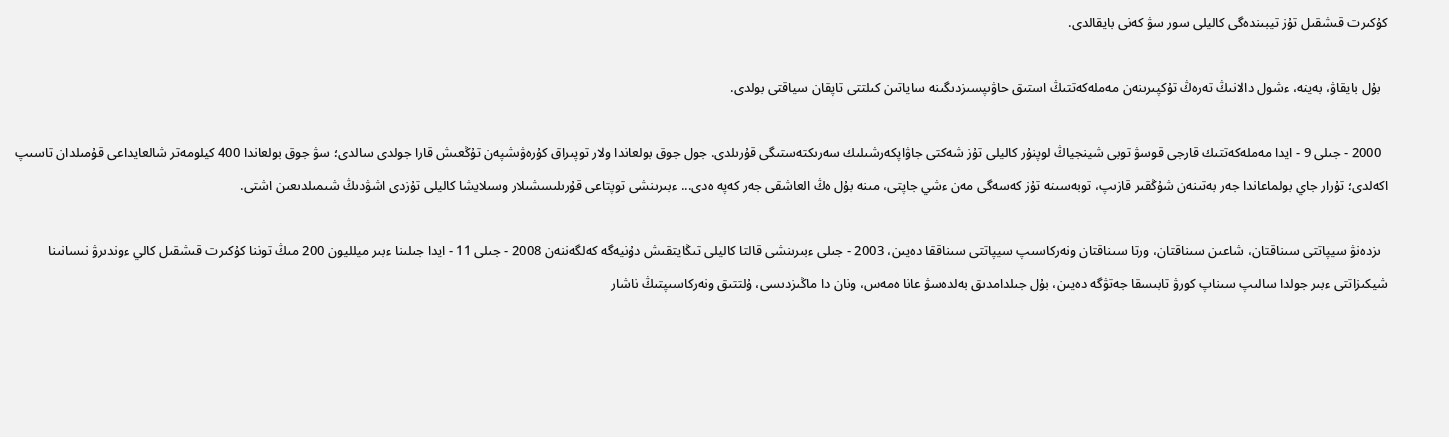كۇكىرت قىشقىل تۇز تيبىندەگى كاليلى سور سۋ كەنى بايقالدى.

  بۇل بايقاۋ، بەينە، ءشول دالانىڭ تەرەڭ تۇكپىرىنەن مەملەكەتتىڭ استىق حاۋىپسىزدىگىنە ساياتىن كىلتتى تاپقان سياقتى بولدى.

  2000 - جىلى 9 - ايدا مەملەكەتتىك قارجى قوسۋ توبى شينجياڭ لوپنۇر كاليلى تۇز شەكتى جاۋاپكەرشىلىك سەرىكتەستىگى قۇرىلدى. جول جوق بولعاندا ولار توپىراق كۇرەۋىشپەن تۇڭعىش قارا جولدى سالدى؛ سۋ جوق بولعاندا 400 كيلومەتر شالعايداعى قۇمىلدان تاسىپ اكەلدى؛ تۇرار جاي بولماعاندا جەر بەتىنەن شۇڭقىر قازىپ، توبەسىنە تۇز كەسەگى مەن ءشي جاپتى، مىنە بۇل ەڭ العاشقى جەر كەپە ەدى... ءبىرىنشى توپتاعى قۇرىلىسشىلار وسىلايشا كاليلى تۇزدى اشۋدىڭ شىمىلدىعىن اشتى.

  ىزدەنۋ سيپاتتى سىناقتان، شاعىن سىناقتان، ورتا سىناقتان ونەركاسىپ سيپاتتى سىناققا دەيىن، 2003 - جىلى ءبىرىنشى قالتا كاليلى تىڭايتقىش دۇنيەگە كەلگەننەن 2008 - جىلى 11 - ايدا جىلىنا ءبىر ميلليون 200 مىڭ توننا كۇكىرت قىشقىل كالي ءوندىرۋ نىسانىنا شيكىزاتتى ءبىر جولدا سالىپ سىناپ كورۋ تابىسقا جەتۋگە دەيىن، بۇل جىلدامدىق بەلدەسۋ عانا ەمەس، ونان دا ماڭىزدىسى، ۇلتتىق ونەركاسىپتىڭ ناشار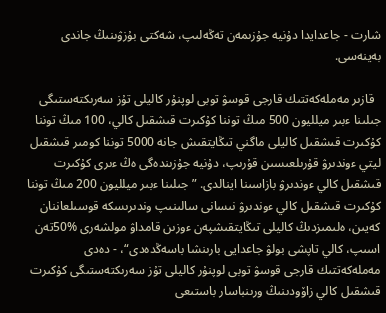شارت - جاعدايدا دۇنيە جۇزىمەن تەڭەلىپ، شەكتى بۇزۋىنىڭ جاندى بەينەسى.

  قازىر مەملەكەتتىك قارجى قوسۋ توبى لوپنۇر كاليلى تۇز سەرىكتەستىگى جىلىنا ءبىر ميلليون 500 مىڭ توننا كۇكىرت قىشقىل كالي، 100 مىڭ توننا كۇكىرت قىشقىل كاليلى ماگني تىڭايتقىش جانە 5000 توننا كومىر قىشقىل ليتي ءوندىرۋ قۇرىلعىسىن قۇرىپ، دۇنيە جۇزىندەگى ەڭ ءىرى كۇكىرت قىشقىل كالي ءوندىرۋ بازاسىنا اينالدى. ”جىلىنا ءبىر ميلليون 200 مىڭ توننا كۇكىرت قىشقىل كالي ءوندىرۋ نىسانى سالىنىپ وندىرىسكە قوسىلعاننان كەيىن، ەلىمىزدىڭ كاليلى تىڭايتقىشپەن ءوزىن قامداۋ مولشەرى %50تەن اسىپ، كالي تاپشى بولۋ جاعدايى بارىنشا باسەڭدەدى“، - دەدى مەملەكەتتىك قارجى قوسۋ توبى لوپنۇر كاليلى تۇز سەرىكتەستىگى كۇكىرت قىشقىل كالي زاۆودىنىڭ ورىنباسار باستىعى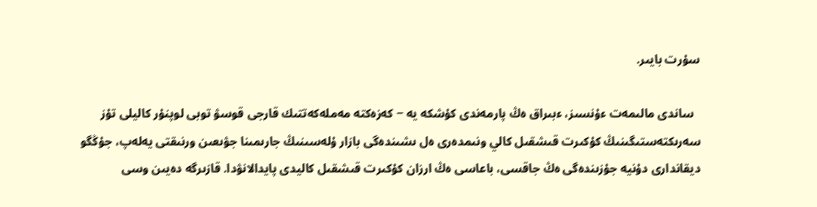سۇرت بايىر.

  ساندى مالىمەت ءۇنسىز، ءبىراق ەڭ پارمەندى كۇشكە يە − كەزەكتە مەملەكەتتىك قارجى قوسۋ توبى لوپنۇر كاليلى تۇز سەرىكتەستىگىنىڭ كۇكىرت قىشقىل كالي ونىمدەرى ەل ىشىندەگى بازار ۇلەسىنىڭ جارىمىنا جۋىعىن ورنىقتى يەلەپ، جۇڭگو ديقاندارى دۇنيە جۇزىندەگى ەڭ جاقسى، باعاسى ەڭ ارزان كۇكىرت قىشقىل كاليدى پايدالانۋدا. قازىرگە دەيىن وسى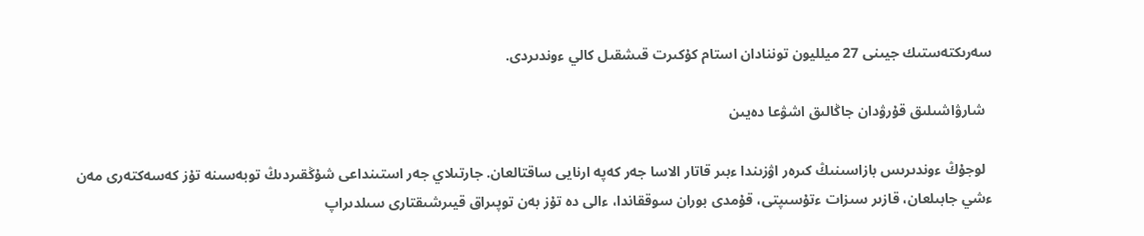سەرىكتەستىك جيىنى 27 ميلليون توننادان استام كۇكىرت قىشقىل كالي ءوندىردى.

  شارۋاشىلىق قۇرۋدان جاڭالىق اشۋعا دەيىن

  لوجۇڭ ءوندىرىس بازاسىنىڭ كىرەر اۋزىندا ءبىر قاتار الاسا جەر كەپە ارنايى ساقتالعان. جارتىلاي جەر استىنداعى شۇڭقىردىڭ توبەسىنە تۇز كەسەكتەرى مەن ءشي جابىلعان، قازىر سىزات ءتۇسىپتى، قۇمدى بوران سوققاندا، ءالى دە تۇز بەن توپىراق قيىرشىقتارى سىلدىراپ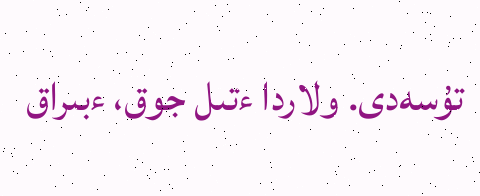تۇسەدى. ولاردا ءتىل جوق، ءبىراق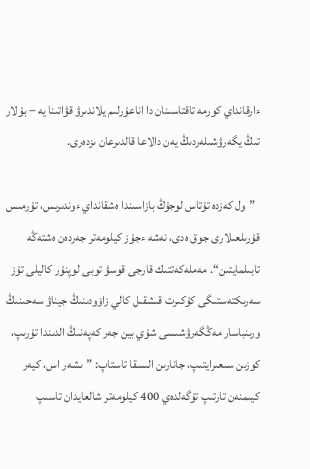ءارقانداي كورمە تاقتاسىنان دا اناعۇرلىم يلاندىرۋ قۋاتىنا يە − بۇلار تىڭ يگەرۋشىلەردىڭ يەن دالاعا قالدىرعان ىزدەرى.

  ”ول كەزدە تۇتاس لوجۇڭ بازاسىندا ەشقانداي ءوندىرىس، تۇرمىس قۇرىلعىلارى جوق ەدى، نەشە ءجۇز كيلومەتر جەردەن ەشتەڭە تابىلمايتىن“. مەملەكەتتىك قارجى قوسۋ توبى لوپنۇر كاليلى تۇز سەرىكتەستىگى كۇكىرت قىشقىل كالي زاۆودىنىڭ جيناۋ سەحىنىڭ ورىنباسار مەڭگەرۋشىسى شۇي بين جەر كەپەنىڭ الدىندا تۇرىپ، كوزىن سىعىرايتىپ، جانارىن الىسقا تاستاپ: ”ىشەر اس، كيەر كيىمنەن تارتىپ تۇگەلدەي 400 كيلومەتر شالعايدان تاسىپ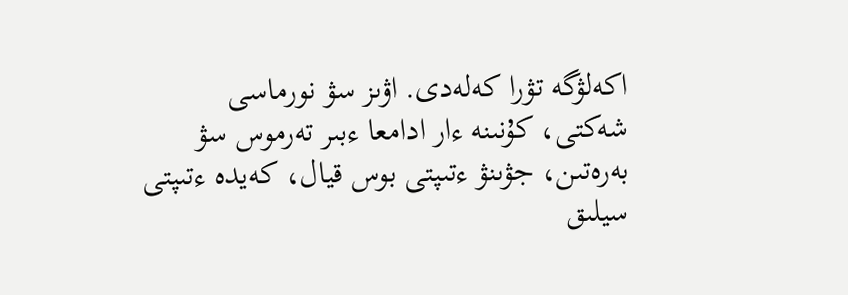اكەلۋگە تۋرا كەلەدى. اۋىز سۋ نورماسى شەكتى، كۇنىنە ءار ادامعا ءبىر تەرموس سۋ بەرەتىن، جۋىنۋ ءتىپتى بوس قيال، كەيدە ءتىپتى سيلىق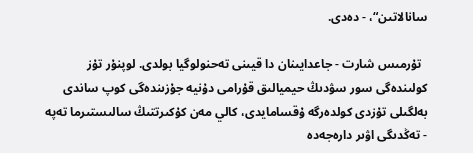سانالاتىن“، - دەدى.

  تۇرمىس شارت - جاعدايىنان دا قيىنى تەحنولوگيا بولدى. لوپنۇر تۇز كولىندەگى سور سۋدىڭ حيميالىق قۇرامى دۇنيە جۇزىندەگى كوپ ساندى بەلگىلى تۇزدى كولدەرگە ۇقسامايدى، كالي مەن كۇكىرتتىڭ سالىستىرما تەپە - تەڭدىگى اۋىر دارەجەدە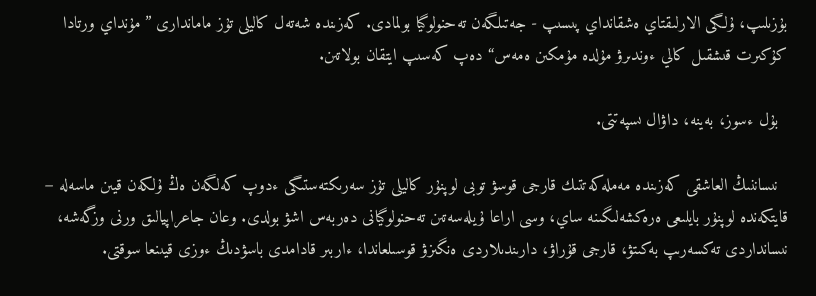بۇزىلىپ، ۇلگى الارلىقتاي ەشقانداي پىسىپ - جەتىلگەن تەحنولوگيا بولمادى. كەزىندە شەتەل كاليلى تۇز ماماندارى ”مۇنداي ورتادا كۇكىرت قىشقىل كالي ءوندىرۋ مۇلدە مۇمكىن ەمەس“ دەپ كەسىپ ايتقان بولاتىن.

  بۇل ءسوز، بەينە، داۋال ىسپەتتى.

  نىساننىڭ العاشقى كەزىندە مەملەكەتتىك قارجى قوسۋ توبى لوپنۇر كاليلى تۇز سەرىكتەستىگى ءدوپ كەلگەن ەڭ ۇلكەن قيىن ماسەلە − قايتكەندە لوپنۇر بايلىعى ەرەكشەلىگىنە ساي، وسى اراعا ۇيلەسەتىن تەحنولوگيانى دەربەس اشۋ بولدى. وعان جاعراپيالىق ورنى وزگەشە، نىسانداردى تەكسەرىپ بەكىتۋ، قارجى قۇراۋ، دارىندىلاردى ەنگىزۋ قوسىلعاندا، ءاربىر قادامدى باسۋدىڭ ءوزى قيىنعا سوقتى.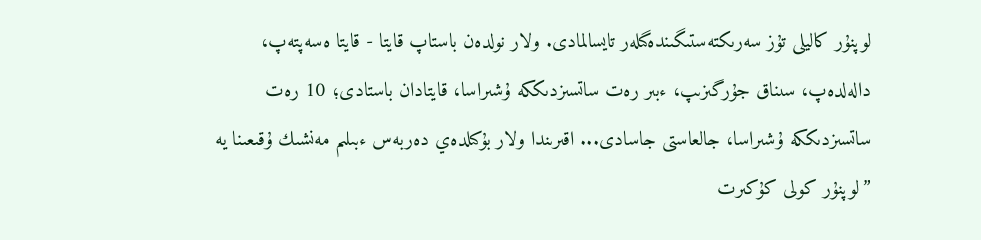لوپنۇر كاليلى تۇز سەرىكتەستىگىندەگىلەر تايسالمادى. ولار نولدەن باستاپ قايتا - قايتا ەسەپتەپ، دالەلدەپ، سىناق جۇرگىزىپ، ءبىر رەت ساتسىزدىككە ۇشىراسا، قايتادان باستادى؛ 10 رەت ساتسىزدىككە ۇشىراسا، جالعاستى جاسادى... اقىرىندا ولار بۇكىلدەي دەربەس ءبىلىم مەنشىك ۇقىعىنا يە ”لوپنۇر كولى كۇكىرت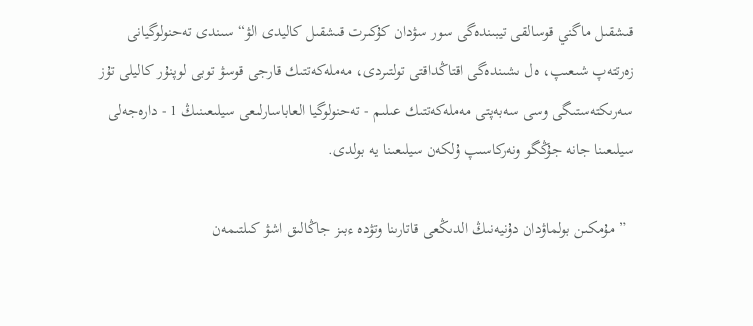قىشقىل ماگني قوسالقى تيبىندەگى سور سۋدان كۇكىرت قىشقىل كاليدى الۋ“ سىندى تەحنولوگيانى زەرتتەپ شىعىپ، ەل ىشىندەگى اقتاڭداقتى تولتىردى، مەملەكەتتىك قارجى قوسۋ توبى لوپنۇر كاليلى تۇز سەرىكتەستىگى وسى سەبەپتى مەملەكەتتىك عىلىم - تەحنولوگيا العاباسارلىعى سيلىعىنىڭ 1 - دارەجەلى سيلىعىنا جانە جۇڭگو ونەركاسىپ ۇلكەن سيلىعىنا يە بولدى.

  ”مۇمكىن بولماۋدان دۇنيەنىڭ الدىڭعى قاتارىنا وتۋدە ءبىز جاڭالىق اشۋ كىلتىمەن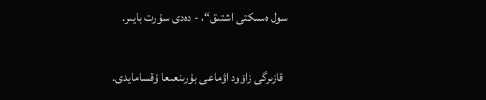سول ەسىكتى اشتىق“، - دەدى سۇرت بايىر.

  قازىرگى زاۆود اۋماعى بۇرىنعىعا ۇقسامايدى.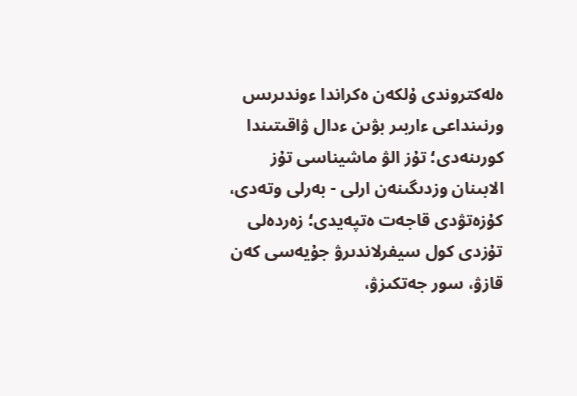ەلەكتروندى ۇلكەن ەكراندا ءوندىرىس ورنىنداعى ءاربىر بۋىن ءدال ۋاقىتىندا كورىنەدى؛ تۇز الۋ ماشيناسى تۇز الابىنان وزدىگىنەن ارلى - بەرلى وتەدى، كۇزەتۋدى قاجەت ەتپەيدى؛ زەردەلى تۇزدى كول سيفرلاندىرۋ جۇيەسى كەن قازۋ، سور جەتكىزۋ،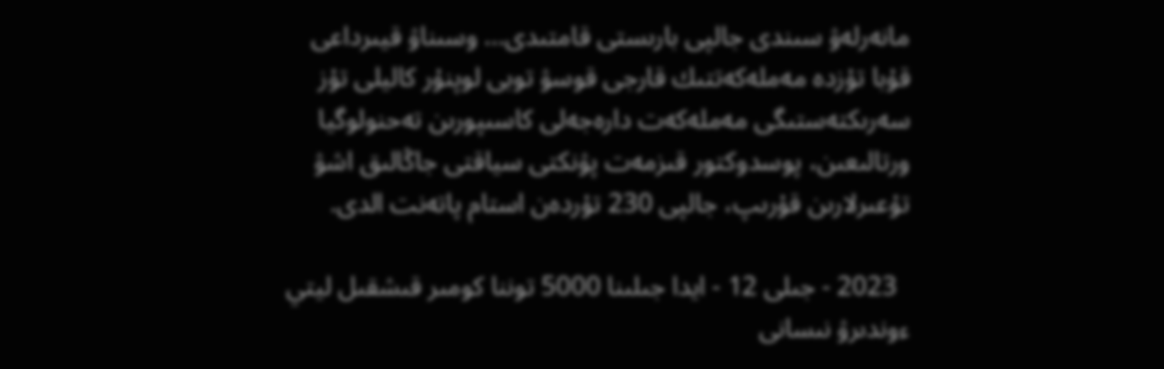مانەرلەۋ سىندى جالپى بارىستى قامتىدى... وسىناۋ قيىرداعى قۇبا تۇزدە مەملەكەتتىك قارجى قوسۋ توبى لوپنۇر كاليلى تۇز سەرىكتەستىگى مەملەكەت دارەجەلى كاسىپورىن تەحنولوگيا ورتالىعىن، پوسدوكتور قىزمەت پۋنكتى سياقتى جاڭالىق اشۋ تۇعىرلارىن قۇرىپ، جالپى 230 تۇردەن استام پاتەنت الدى.

  2023 - جىلى 12 - ايدا جىلىنا 5000 توننا كومىر قىشقىل ليتي ءوندىرۋ نىسانى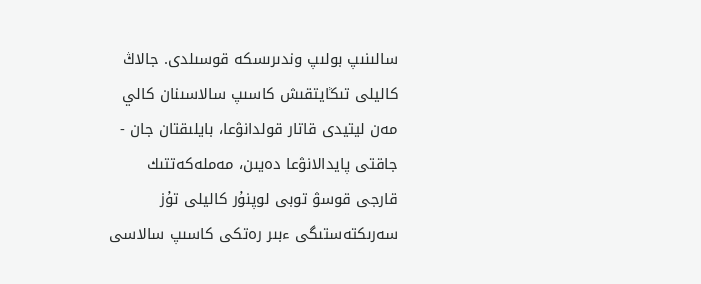سالىنىپ بولىپ وندىرىسكە قوسىلدى. جالاڭ كاليلى تىڭايتقىش كاسىپ سالاسىنان كالي مەن ليتيدى قاتار قولدانۋعا، بايلىقتان جان - جاقتى پايدالانۋعا دەيىن، مەملەكەتتىك قارجى قوسۋ توبى لوپنۇر كاليلى تۇز سەرىكتەستىگى ءبىر رەتكى كاسىپ سالاسى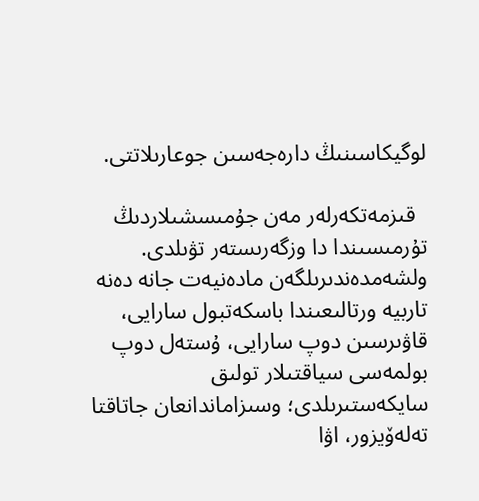لوگيكاسىنىڭ دارەجەسىن جوعارىلاتتى.

  قىزمەتكەرلەر مەن جۇمىسشىلاردىڭ تۇرمىسىندا دا وزگەرىستەر تۋىلدى. ولشەمدەندىرىلگەن مادەنيەت جانە دەنە تاربيە ورتالىعىندا باسكەتبول سارايى، قاۋىرسىن دوپ سارايى، ۇستەل دوپ بولمەسى سياقتىلار تولىق سايكەستىرىلدى؛ وسىزاماندانعان جاتاقتا تەلەۆيزور، اۋا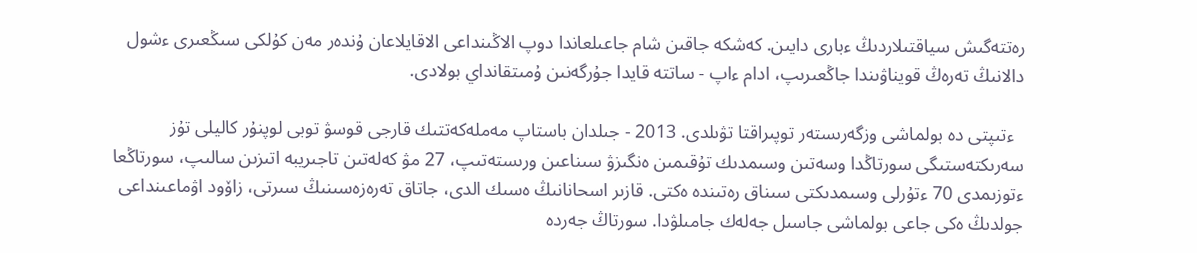رەتتەگىش سياقتىلاردىڭ ءبارى دايىن. كەشكە جاقىن شام جاعىلعاندا دوپ الاڭىنداعى الاقايلاعان ۇندەر مەن كۇلكى سىڭعىرى ءشول دالانىڭ تەرەڭ قويناۋىندا جاڭعىرىپ، ادام ءاپ - ساتتە قايدا جۇرگەنىن ۇمىتقانداي بولادى.

  ءتىپتى دە بولماشى وزگەرىستەر توپىراقتا تۋىلدى. 2013 - جىلدان باستاپ مەملەكەتتىك قارجى قوسۋ توبى لوپنۇر كاليلى تۇز سەرىكتەستىگى سورتاڭدا وسەتىن وسىمدىك تۇقىمىن ەنگىزۋ سىناعىن ورىستەتىپ، 27 مۋ كەلەتىن تاجىريبە اتىزىن سالىپ، سورتاڭعا ءتوزىمدى 70 ءتۇرلى وسىمدىكتى سىناق رەتىندە ەكتى. قازىر اسحانانىڭ ەسىك الدى، جاتاق تەرەزەسىنىڭ سىرتى، زاۆود اۋماعىنداعى جولدىڭ ەكى جاعى بولماشى جاسىل جەلەك جامىلۋدا. سورتاڭ جەردە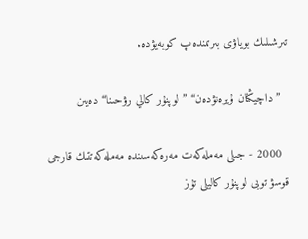تىرشىلىك بوياۋى بىرتىندەپ كوبەيۋدە.

  ”داچيڭنان ۇيرەنۋدەن“ ”لوپنۇر كالي رۋحىنا“ دەيىن

  2000 - جىلى مەملەكەت مەرەكەسىندە مەملەكەتتىك قارجى قوسۋ توبى لوپنۇر كاليلى تۇز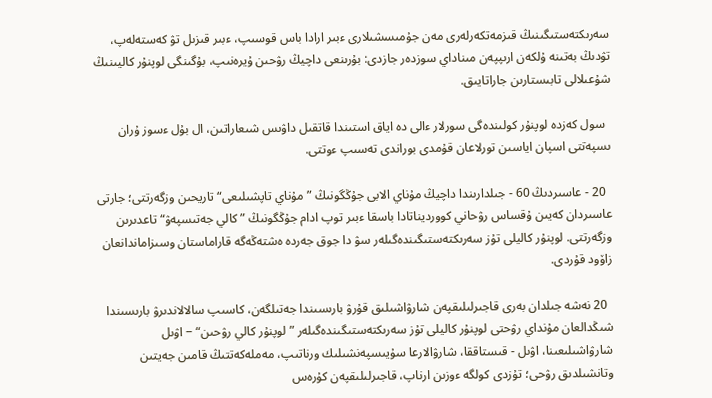سەرىكتەستىگىنىڭ قىزمەتكەرلەرى مەن جۇمىسشىلارى ءبىر ارادا باس قوسىپ، ءبىر قىزىل تۋ كەستەلەپ، تۋدىڭ بەتىنە ۇلكەن ارىپپەن مىناداي سوزدەر جازدى: بۇرىنعى داچيڭ رۋحىن ۇيرەنىپ، بۇگىنگى لوپنۇر كاليىنىڭ شۇعىلالى تابىستارىن جاراتايىق.

  سول كەزدە لوپنۇر كولىندەگى سورلار ءالى دە اياق استىندا قاتقىل داۋىس شىعاراتىن، ال بۇل ءسوز ۇران ىسپەتتى اسپان اياسىن تورلاعان قۇمدى بوراندى تەسىپ ءوتتى.

  20 - عاسىردىڭ 60 - جىلدارىندا داچيڭ مۇناي الابى جۇڭگونىڭ ”مۇناي تاپشىلىعى“ تاريحىن وزگەرتتى؛ جارتى عاسىردان كەيىن ۇقساس رۋحاني كوورديناتادا باسقا ءبىر توپ ادام جۇڭگونىڭ ”كالي جەتىسپەۋ“ تاعدىرىن وزگەرتتى. لوپنۇر كاليلى تۇز سەرىكتەستىگىندەگىلەر سۋ دا جوق جەردە ەشتەڭەگە قاراماستان وسىزاماندانعان زاۆود قۇردى.

  20 نەشە جىلدان بەرى قاجىرلىلىقپەن شارۋاشىلىق قۇرۋ بارىسىندا جەتىلگەن، كاسىپ سالالاندىرۋ بارىسىندا شىڭدالعان مۇنداي رۋحتى لوپنۇر كاليلى تۇز سەرىكتەستىگىندەگىلەر ”لوپنۇر كالي رۋحىن“ − اۋىل شارۋاشىلىعىنا، اۋىل - قىستاققا، شارۋالارعا سۇيىسپەنشىلىك ورناتىپ، مەملەكەتتىڭ قامىن جەيتىن وتانشىلدىق رۋحى؛ تۇزدى كولگە ءوزىن ارناپ، قاجىرلىلىقپەن كۇرەس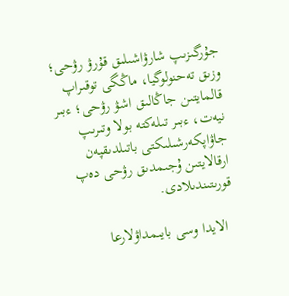جۇرگىزىپ شارۋاشىلىق قۇرۋ رۋحى؛ وزىق تەحنولوگيا، ماڭگى توقىراپ قالمايتىن جاڭالىق اشۋ رۋحى؛ ءبىر نيەت، ءبىر تىلەكتە بولا وتىرىپ جاۋاپكەرشىلىكتى باتىلدىقپەن ارقالايتىن ۇجىمدىق رۋحى دەپ قورىتىندىلادى.

  الايدا وسى بايىمداۋلارعا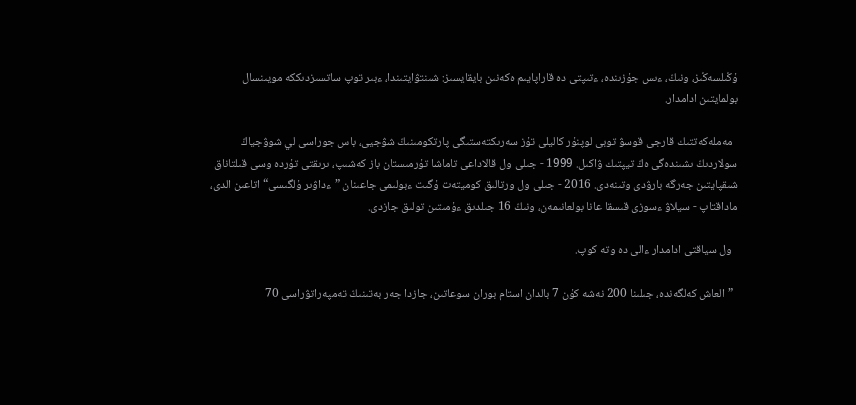ۇڭىلسەڭىز، ونىڭ، ءىس جۇزىندە، ءتىپتى دە قاراپايىم ەكەنىن بايقايسىز: شىنتۋايتىندا، ءبىر توپ ساتسىزدىككە مويىنسال بولمايتىن ادامدار.

  مەملەكەتتىك قارجى قوسۋ توبى لوپنۇر كاليلى تۇز سەرىكتەستىگى پارتكومىنىڭ شۋجيى، باس جوراسى لي شوۋجياڭ سولاردىڭ ىشىندەگى ەڭ تيپتىك ۋاكىل. 1999 - جىلى ول قالاداعى تاماشا تۇرمىستان باز كەشىپ، ىرىقتى تۇردە وسى قىلتاناق شىقپايتىن جەرگە بارۋدى وتىنەدى. 2016 - جىلى ول ورتالىق كوميتەت ۇگىت ءبولىمى جاعىنان ”ءداۋىر ۇلگىسى“ اتاعىن الدى، ماداقتاپ - سيلاۋ ءسوزى قىسقا عانا بولعانىمەن، ونىڭ 16 جىلدىق ءۇمىتىن تولىق جازدى.

  ول سياقتى ادامدار ءالى دە وتە كوپ.

  ”العاش كەلگەندە، جىلىنا 200 نەشە كۇن 7 بالدان استام بوران سوعاتىن، جازدا جەر بەتىنىڭ تەمپەراتۋراسى 70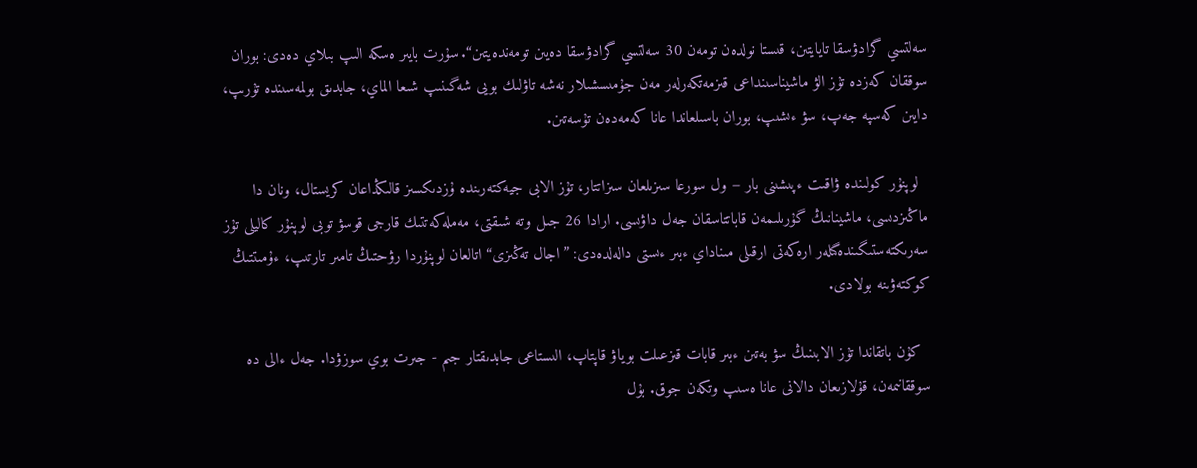سەلتسي گرادۋسقا تايايتىن، قىستا نولدەن تومەن 30 سەلتسي گرادۋسقا دەيىن تومەندەيتىن“. سۇرت بايىر ەسكە الىپ بىلاي دەدى: بوران سوققان كەزدە تۇز الۋ ماشيناسىنداعى قىزمەتكەرلەر مەن جۇمىسشىلار نەشە تاۋلىك بويى شەگىنىپ شىعا الماي، جابدىق بولمەسىندە تۇرىپ، دايىن كەسپە جەپ، سۋ ءىشىپ، بوران باسىلعاندا عانا كەمەدەن تۇسەتىن.

  لوپنۇر كولىندە ۋاقىت ءپىشىنى بار − ول سورعا سىزىلعان سىزاتتار، تۇز الابى جيەكتەرىندە ۇزدىكسىز قالىڭداعان كريستال، ونان دا ماڭىزدىسى، ماشينانىڭ گۇرىلىمەن قاباتتاسقان جەل داۋىسى. ارادا 26 جىل وتە شىقتى، مەملەكەتتىك قارجى قوسۋ توبى لوپنۇر كاليلى تۇز سەرىكتەستىگىندەگىلەر ارەكەتى ارقىلى مىناداي ءبىر ءىستى دالەلدەدى: ”اجال تەڭىزى“ اتالعان لوپنۇردا رۋحتىڭ تامىر تارتىپ، ءۇمىتتىڭ كوكتەۋىنە بولادى.

  كۇن باتقاندا تۇز الابىنىڭ سۋ بەتىن ءبىر قابات قىزعىلت بوياۋ قاپتاپ، الىستاعى جابدىقتار جىم - جىرت بوي سوزۋدا. جەل ءالى دە سوققانىمەن، قۇلازىعان دالانى عانا ەسىپ وتكەن جوق. بۇل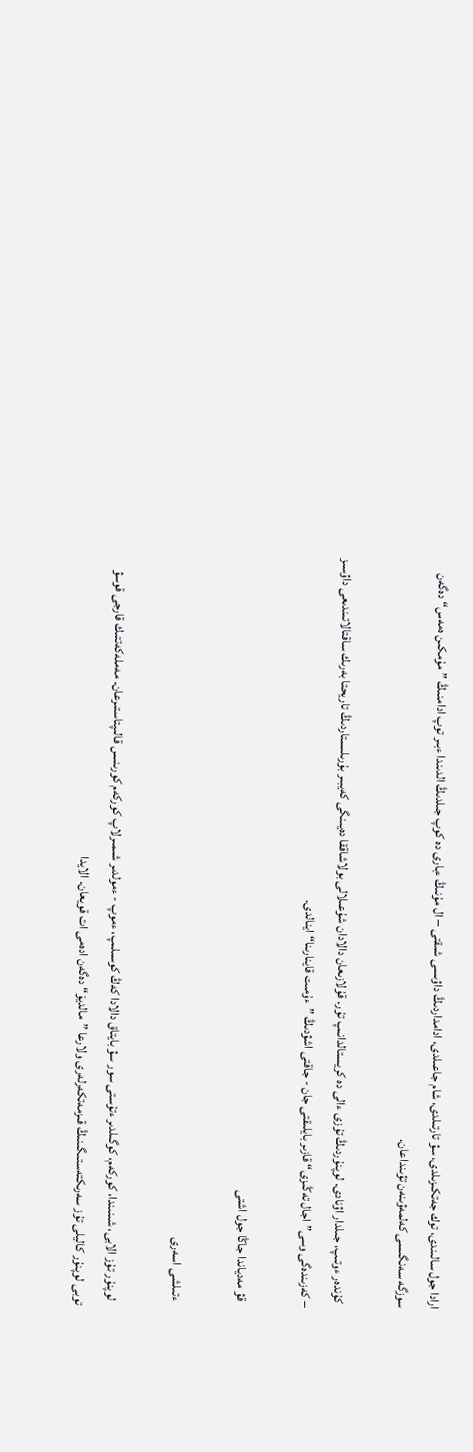ارادا جول سالىندى، توك جەتكىزىلدى، سۋ تارتىلدى، شام جاعىلدى، ادامداردىڭ داۋىسى شىقتى − ال مۇنىڭ ءبارى دە كوپ جىلدىڭ الدىندا ءبىر توپ ادامنىڭ ”مۇمكىن ەمەس“ دەگەن سوزگە سەنگىسى كەلمەۋىنەن تۋىنداعان.

  كۇندەر ءوتىپ، جىلدار اۋنادى. لوپنۇردىڭ تۇزى ءالى دە كريستالدانىپ تۇر. قۇلازىعان دالادان شۇعىلالى بولاشاققا دەيىنگى كەيبىر بۇرىلىستاردىڭ تاريحتا بەرىك ساقتالاتىندىعى داۋسىز − كەزىندەگى وسى”اجال تەڭىزى“ قازىر بايلىقتى جان - جاقتى اشۋدىڭ ”ءۇمىت قاينارىنا“ اينالدى.

  قۋ مەدياندا جاڭا جول اشتى

  ءتىلشى اسەرى

  لوپنۇر تۇز الابى، شىنىندا، كوركەم، كوگىلدىر ءتۇستى سور سۋ بايتاق دالادا كەڭ كوسىلىپ، ءموپ - ءمولدىر شىمىرلاپ كوركەم كورىنىس قالىپتاستىرعان. مەملەكەتتىك قارجى قوسۋ توبى لوپنۇر كاليلى تۇز سەرىكتەستىگىنىڭ قىزمەتكەرلەرى ولارعا ”مالديۆ“ دەگەن ادەمى ات قويعان. الايدا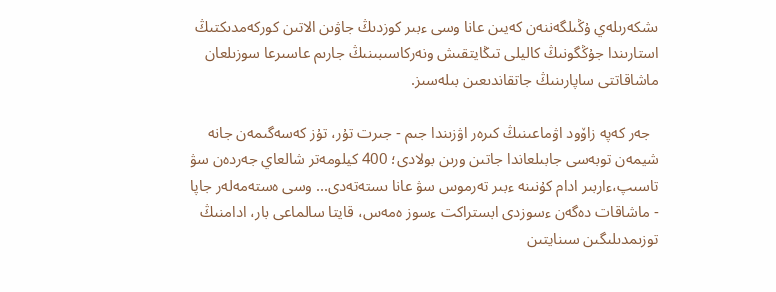ىشكەرىلەي ۇڭىلگەننەن كەيىن عانا وسى ءبىر كوزدىڭ جاۋىن الاتىن كوركەمدىكتىڭ استارىندا جۇڭگونىڭ كاليلى تىڭايتقىش ونەركاسىبىنىڭ جارىم عاسىرعا سوزىلعان ماشاقاتتى ساپارىنىڭ جاتقاندىعىن بىلەسىز.

  جەر كەپە زاۆود اۋماعىنىڭ كىرەر اۋزىندا جىم - جىرت تۇر، تۇز كەسەگىمەن جانە شيمەن توبەسى جابىلعاندا جاتىن ورىن بولادى؛ 400 كيلومەتر شالعاي جەردەن سۋ تاسىپ،ءاربىر ادام كۇنىنە ءبىر تەرموس سۋ عانا ىستەتەدى... وسى ەستەمەلەر جاپا - ماشاقات دەگەن ءسوزدى ابستراكت ءسوز ەمەس، قايتا سالماعى بار، ادامنىڭ توزىمدىلىگىن سىنايتىن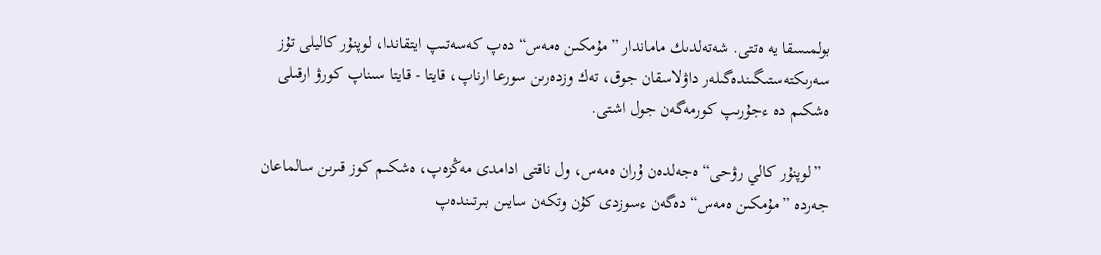بولمىسقا يە ەتتى. شەتەلدىك ماماندار ”مۇمكىن ەمەس“ دەپ كەسەتىپ ايتقاندا، لوپنۇر كاليلى تۇز سەرىكتەستىگىندەگىلەر داۋلاسقان جوق، تەك وزدەرىن سورعا ارناپ، قايتا - قايتا سىناپ كورۋ ارقىلى ەشكىم دە ءجۇرىپ كورمەگەن جول اشتى.

  ”لوپنۇر كالي رۋحى“ ەجەلدەن ۇران ەمەس، ول ناقتى ادامدى مەڭزەپ، ەشكىم كوز قىرىن سالماعان جەردە ”مۇمكىن ەمەس“ دەگەن ءسوزدى كۇن وتكەن سايىن بىرتىندەپ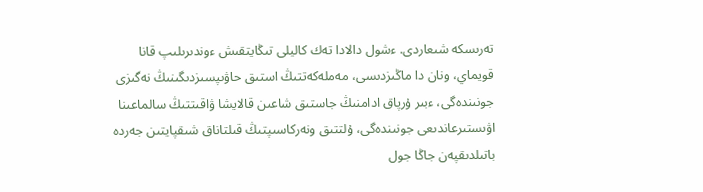تەرىسكە شىعاردى. ءشول دالادا تەك كاليلى تىڭايتقىش ءوندىرىلىپ قانا قويماي، ونان دا ماڭىزدىسى، مەملەكەتتىڭ استىق حاۋىپسىزدىگىنىڭ نەگىزى جونىندەگى، ءبىر ۇرپاق ادامنىڭ جاستىق شاعىن قالايشا ۋاقىتتىڭ سالماعىنا اۋىستىرعاندىعى جونىندەگى، ۇلتتىق ونەركاسىپتىڭ قىلتاناق شىقپايتىن جەردە باتىلدىقپەن جاڭا جول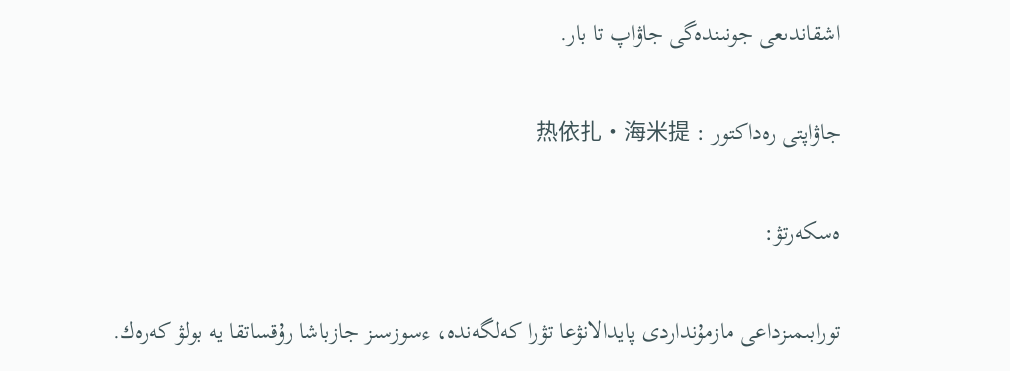اشقاندىعى جونىندەگى جاۋاپ تا بار.

جاۋاپتى رەداكتور : 热依扎·海米提

ەسكەرتۋ:

تورابىمىزداعى مازمۇنداردى پايدالانۋعا تۋرا كەلگەندە، ءسوزسىز جازباشا رۇقساتقا يە بولۋ كەرەك.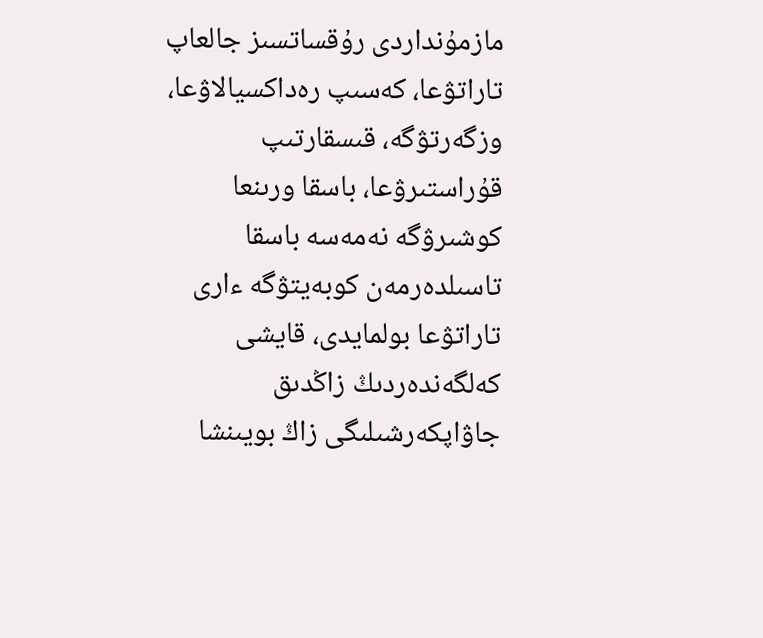مازمۇنداردى رۇقساتسىز جالعاپ تاراتۋعا، كەسىپ رەداكسيالاۋعا، وزگەرتۋگە، قىسقارتىپ قۇراستىرۋعا، باسقا ورىنعا كوشىرۋگە نەمەسە باسقا تاسىلدەرمەن كوبەيتۋگە ءارى تاراتۋعا بولمايدى، قايشى كەلگەندەردىڭ زاڭدىق جاۋاپكەرشىلىگى زاڭ بويىنشا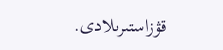قۋزاستىرىلادى.